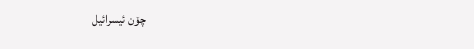چۆن ئیسرائیل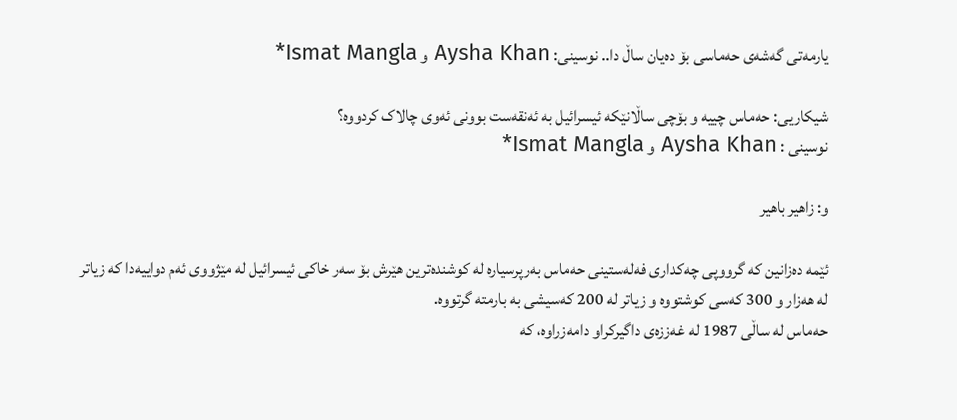یارمەتی گەشەی حەماسی بۆ دەیان ساڵ دا.. نوسینی: Aysha Khan و Ismat Mangla*

شیکاریی: حەماس چییە و بۆچی ساڵانێکە ئیسرائیل بە ئەنقەست بوونی ئەوی چالاک کردووە؟
نوسینی : Aysha Khan و Ismat Mangla*

و: زاهیر باهیر

ئێمە دەزانین کە گرووپی چەکداری فەلەستینی حەماس بەرپرسیارە لە کوشندەترین هێرش بۆ سەر خاکی ئیسرائیل لە مێژووی ئەم دواییەدا کە زیاتر لە هەزار و 300 کەسی کوشتووە و زیاتر لە 200 کەسیشی بە بارمتە گرتووە.
حەماس لە ساڵی 1987 لە غەززەی داگیرکراو دامەزراوە، کە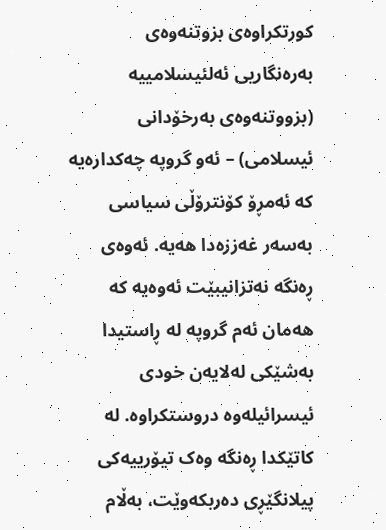کورتکراوەی بزوتنەوەی بەرەنگاریی ئەلئیسلامییە (بزووتنەوەی بەرخۆدانی ئیسلامی) – ئەو گروپە چەکدارەیە کە ئەمڕۆ کۆنترۆڵی سیاسی بەسەر غەززەدا هەیە. ئەوەی ڕەنگە نەتزانیبێت ئەوەیە کە هەمان ئەم گروپە لە ڕاستیدا بەشێکی لەلایەن خودی ئیسرائیلەوە دروستکراوە. لە کاتێکدا ڕەنگە وەک تیۆرییەکی پیلانگێڕی دەربکەوێت، بەڵام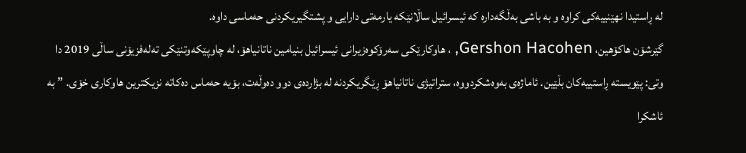لە ڕاستیدا نهێنییەکی کراوە و بە باشی بەڵگەدارە کە ئیسرائیل ساڵانێکە یارمەتی دارایی و پشتگیریکردنی حەماسی داوە.
گێرشۆن هاکۆهین، Gershon Hacohen, ، هاوکارێکی سەرۆکوەزیرانی ئیسرائیل بنیامین ناتانیاهۆ، لە چاوپێکەوتنێکی تەلەفزیۆنی ساڵی 2019 دا وتی: پێویستە ڕاستییەکان بڵێین. ئاماژەی بەوەشکردووە، ستراتیژی ناتانیاهۆ ڕێگریکردنە لە بژاردەی دوو دەوڵەت، بۆیە حەماس دەکاتە نزیکترین هاوکاری خۆی. ” بە ئاشکرا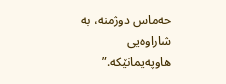حەماس دوژمنە، بە شاراوەیی هاوپەیمانێکە.”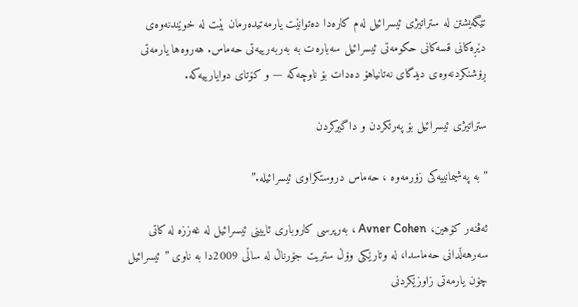تێگەیشتن لە ستراتیژی ئیسرائیل لەم کارەدا دەتوانێت یارمەتیدەرمان بێت لە خوێندنەوەی دێڕەکانی قسەکانی حکومەتی ئیسرائیل سەبارەت بە بەربەرییەتی حەماس. هەروەها یارمەتی ڕۆشنکردنەوەی دیدگای نەتانیاهۆ دەدات بۆ ناوچەکە — و کۆتای دوایارییەکە.

ستراتیژی ئیسرائیل بۆ پەرتکردن و داگیرکردن

” بە پەشیمانییەکی زۆرمەوە ، حەماس دروستکراوی ئیسرائیلە.”

ئەڤنەر کۆهین، Avner Cohen ، بەرپرسی کاروباری ئایینی ئیسرائیل لە غەززە لە کاتی سەرهەڵدانی حەماسدا، لە وتارێکی وۆڵ ستریت جۆرناڵ لە ساڵی 2009دا بە ناوی ” ئیسرائیل چۆن یارمەتی زاوزێکردنی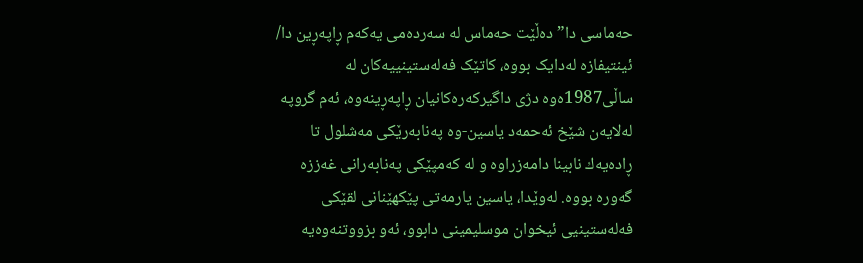حەماسی دا” دەڵێت حەماس لە سەردەمی یەکەم ڕاپەڕین دا/ ئینتیفازە لەدایک بووە، کاتێک فەلەستینییەکان لە ساڵی1987ەوە دژی داگیرکەرەکانیان ڕاپەڕینەوە، ئەم گروپە لەلایەن شێخ ئەحمەد یاسین-وە پەنابەرێکی مەشلول تا ڕادەیەك نابینا دامەزراوە و لە کەمپێکی پەنابەرانی غەززە گەورە بووە. لەوێدا، یاسین یارمەتی پێکهێنانی لقێکی فەلەستینیی ئیخوان موسلیمینی دابوو، ئەو بزووتنەوەیە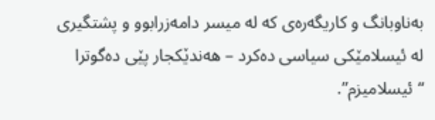بەناوبانگ و کاریگەرەی کە لە میسر دامەزرابوو و پشتگیری لە ئیسلامێکی سیاسی دەکرد – هەندێکجار پێی دەگوترا “ئیسلامیزم”.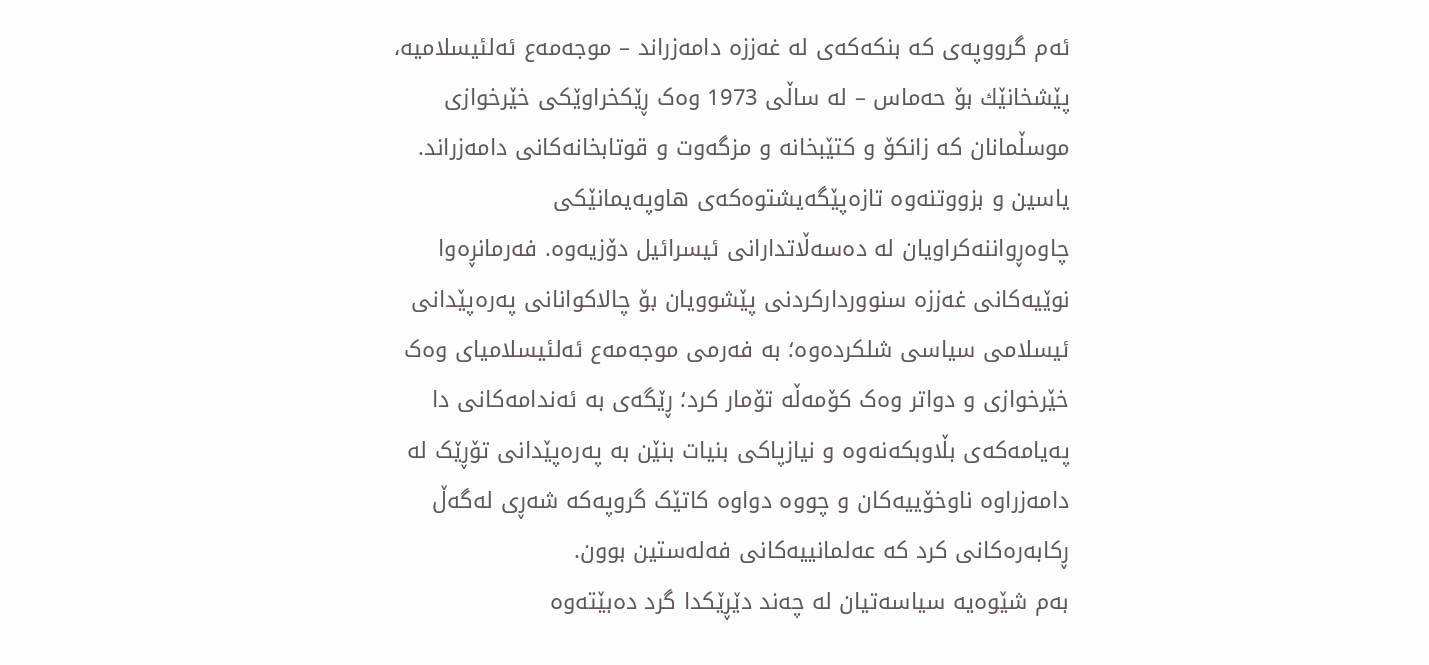ئەم گرووپەی کە بنکەکەی لە غەززە دامەزراند – موجەمەع ئەلئیسلامیە، پێشخانێك بۆ حەماس – لە ساڵی 1973 وەک ڕێکخراوێکی خێرخوازی موسڵمانان کە زانکۆ و کتێبخانە و مزگەوت و قوتابخانەکانی دامەزراند.
یاسین و بزووتنەوە تازەپێگەیشتوەکەی هاوپەیمانێکی چاوەڕواننەکراویان لە دەسەڵاتدارانی ئیسرائیل دۆزیەوە. فەرمانڕەوا نوێیەکانی غەززە سنووردارکردنی پێشوویان بۆ چالاکوانانی پەرەپێدانی ئیسلامی سیاسی شلکردەوە؛ بە فەرمی موجەمەع ئەلئیسلامیای وەک خێرخوازی و دواتر وەک کۆمەڵە تۆمار کرد؛ ڕێگەی بە ئەندامەکانی دا پەیامەکەی بڵاوبکەنەوە و نیازپاکی بنیات بنێن بە پەرەپێدانی تۆڕێک لە دامەزراوە ناوخۆییەکان و چووە دواوە کاتێک گروپەکە شەڕی لەگەڵ ڕکابەرەکانی کرد کە عەلمانییەکانی فەلەستین بوون.
بەم شێوەیە سیاسەتیان لە چەند دێڕێکدا گرد دەبێتەوە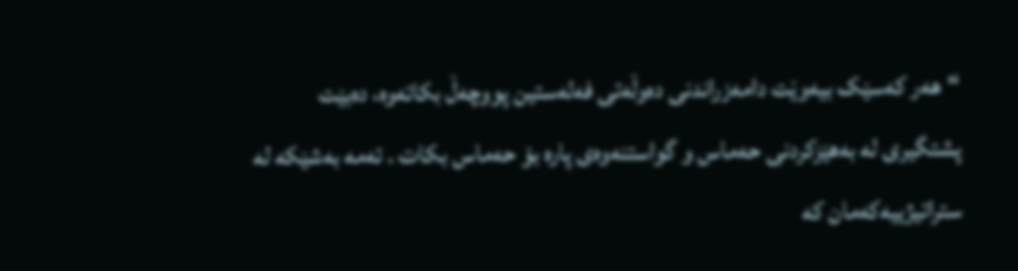“هەر کەسێک بیەوێت دامەزراندنی دەوڵەتی فەلەستین پووچەڵ بکاتەوە، دەبێت پشتگیری لە بەهێزکردنی حەماس و گواستنەوەی پارە بۆ حەماس بکات . ئەمە بەشێکە لە ستراتیژییەکەمان کە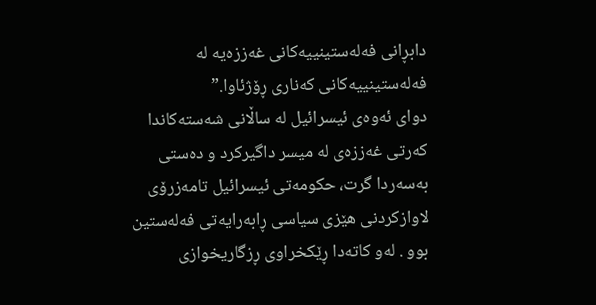دابڕانی فەلەستینییەکانی غەززەیە لە فەلەستینییەکانی کەناری ڕۆژئاوا.”
دوای ئەوەی ئیسرائیل لە ساڵانی شەستەکاندا کەرتی غەززەی لە میسر داگیرکرد و دەستی بەسەردا گرت، حکومەتی ئیسرائیل تامەزرۆی لاوازکردنی هێزی سیاسی ڕابەرایەتی فەلەستین بوو . لەو کاتەدا ڕێکخراوی ڕزگاریخوازی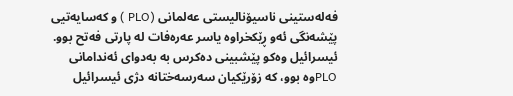فەلەستینی ناسیۆنالیستی عەلمانی (PLO ) و کەسایەتیی پێشەنگی ئەو ڕێکخراوە یاسر عەرەفات لە پارتی فەتح بوو. ئیسرائیل وەکو پێشبینی دەکرس بە بەدوای ئەندامانی PLOوە بوو، کە زۆرێکیان سەرسەختانە دژی ئیسرائیل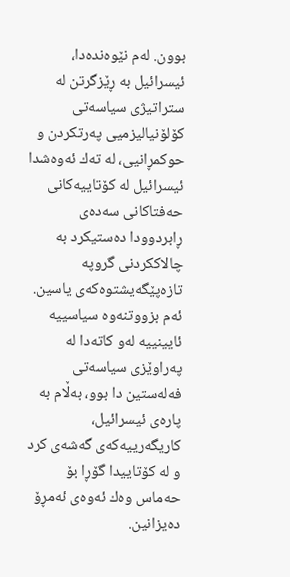بوون. لەم نێوەندەدا، ئیسرائیل بە ڕێزگرتن لە ستراتیژی سیاسەتی کۆلۆنیالیزمیی پەرتکردن و حوکمڕانیی، لە تەك ئەوەشدا ئیسرائیل لە کۆتاییەکانی حەفتاکانی سەدەی ڕابردوودا دەستیکرد بە چالاککردنی گروپە تازەپێگەیشتوەکەی یاسین.
ئەم بزووتنەوە سیاسییە ئایینییە لەو کاتەدا لە پەراوێزی سیاسەتی فەلەستین دا بوو، بەڵام بە پارەی ئیسرائیل، کاریگەرییەکەی گەشەی کرد و لە کۆتاییدا گۆڕا بۆ حەماس وەك ئەوەی ئەمڕۆ دەیزانین.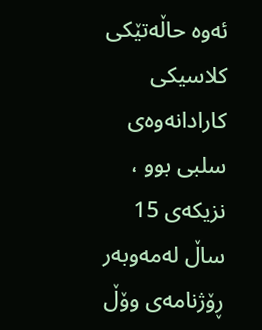ئەوە حاڵەتێکی کلاسیکی کارادانەوەی سلبی بوو ، نزیکەی 15 ساڵ لەمەوبەر ڕۆژنامەی وۆڵ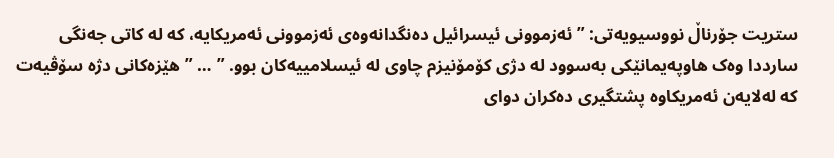ستریت جۆرناڵ نووسیویەتی: ” ئەزموونی ئیسرائیل دەنگدانەوەی ئەزموونی ئەمریکایە، کە لە کاتی جەنگی سارددا وەک هاوپەیمانێکی بەسوود لە دژی کۆمۆنیزم چاوی لە ئیسلامییەکان بوو. ” … ” هێزەکانی دژە سۆڤیەت کە لەلایەن ئەمریکاوە پشتگیری دەکران دوای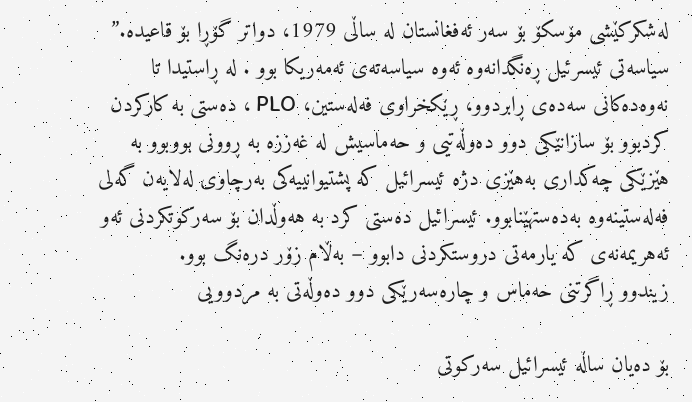لەشکرکێشی مۆسکۆ بۆ سەر ئەفغانستان لە ساڵی 1979، دواتر گۆڕا بۆ قاعیدە.” سیاسەتی ئیسرئیل ڕەنگدانەوە ئەوە سیاسەتەی ئەمەریکا بوو . لە ڕاستیدا تا نەوەدەکانی سەدەی ڕابردوو، ڕێکخراوی فەلەستین، PLO ، دەستی بە کارکردن کردبوو بۆ سازانێکی دوو دەوڵەتیی و حەماسیش لە غەززە بە ڕوونی بووبوو بە هێزێکی چەکداری بەهێزی دژە ئیسرائیل کە پشتیوانییەکی بەرچاوی لەلایەن گەلی فەلەستینەوە بەدەستهێنابوو. ئیسرائیل دەستی کرد بە هەوڵدان بۆ سەرکوتکردنی ئەو ئەهریمەنەی کە یارمەتی دروستکردنی دابوو – بەڵام زۆر درەنگ بوو.
زیندوو ڕاگرتنی حەماس و چارەسەرێکی دوو دەوڵەتی بە مردوویی

بۆ دەیان ساڵە ئیسرائیل سەرکوتی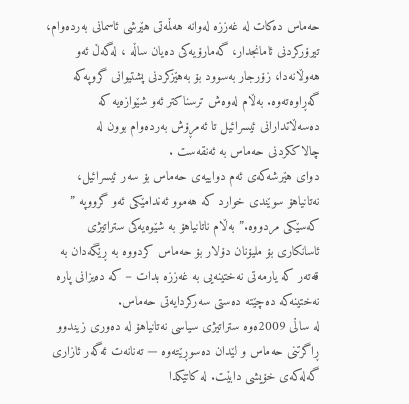حەماس دەکات لە غەززە لەوانە هەڵمەتی هێرشی ئاسمانی بەردەوام، تیرۆرکردنی ئامانجدار، گەمارۆیەکی دەیان ساڵە ، لەگەڵ ئەو هەوڵانەدا، زۆرجار بەسوود بۆ بەهێزکردنی پشتیوانی گروپەکە گەڕاوەتەوە. بەڵام لەوەش ترسناکتر ئەو شێوازەیە کە دەسەڵاتدارانی ئیسرائیل تا ئەمڕۆش بەردەوام بوون لە چالاککردنی حەماس بە ئەنقەست .
دوای هێرشەکەی ئەم دواییەی حەماس بۆ سەر ئیسرائیل، نەتانیاهۆ سوێندی خوارد کە هەموو ئەندامێکی ئەو گرووپە ” کەسێکی مردووە.” بەڵام ناتانیاهۆ بە شێوەیەکی ستراتیژی ئاسانکاری بۆ ملیۆنان دۆلار بۆ حەماس کردووە بە ڕێگەدان بە قەتەر کە یارمەتی نەختینەیی بە غەززە بدات – کە دەیزانی پارە نەختینەکە دەچێتە دەستی سەرکردایەتی حەماس.
لە ساڵی 2009ەوە ستراتیژی سیاسی نەتانیاهۆ لە دەوری زیندوو ڕاگرتنی حەماس و لێدان دەسوڕێتەوە — تەنانەت ئەگەر ئازاری گەلەکەی خۆیشی دابێت. لە کاتێکدا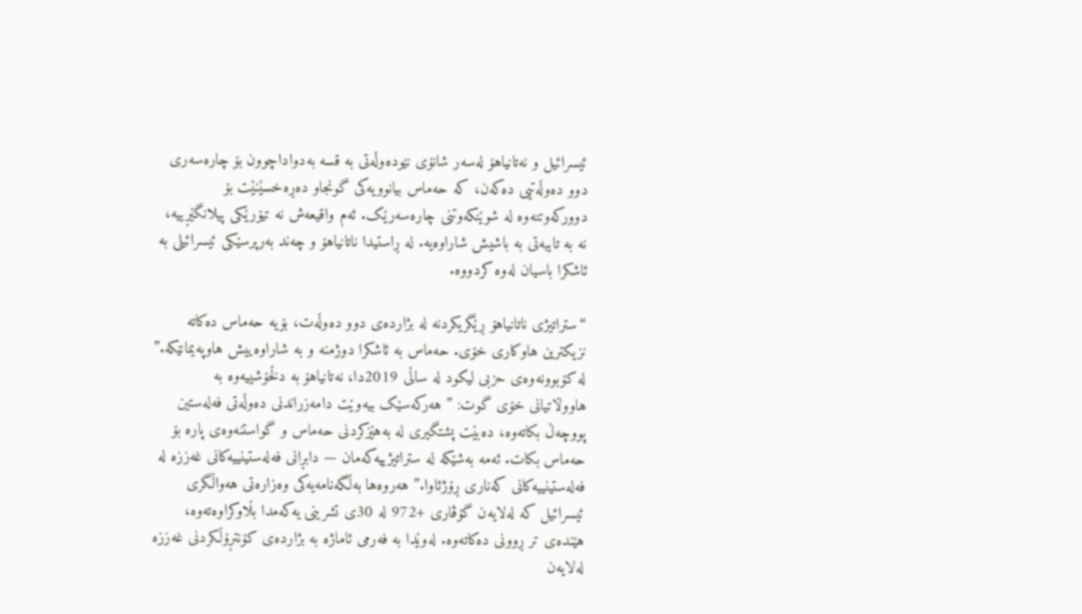ئیسرائیل و نەتانیاهۆ لەسەر شانۆی نێودەوڵەتی بە قسە بەدواداچوون بۆ چارەسەری دوو دەوڵەتیی دەکەن، کە حەماس بیانوویەکی گونجاو دەڕەخسێنێت بۆ دوورکەوتنەوە لە شوێنکەوتنی چارەسەرێک. ئەم واقیعەش نە تیۆرێکی پیلانگێڕییە، نە بە تایبەتی بە باشیش شاراوەیە. لە ڕاستیدا ناتانیاهۆ و چەند بەرپرسێکی ئیسرائیلی بە ئاشکرا باسیان لەوە کردووە.

“ستراتیژی ناتانیاهۆ ڕێگریکردنە لە بژاردەی دوو دەوڵەت، بۆیە حەماس دەکاتە نزیکترین هاوکاری خۆی. حەماس بە ئاشکرا دوژمنە و بە شاراوەییش هاوپەیمانێکە.”
لە کۆبوونەوەی حزبی لیکود لە ساڵی 2019دا، نەتانیاهۆ بە دڵخۆشییەوە بە هاووڵاتیانی خۆی گوت: ” هەرکەسێک بیەوێت دامەزراندنی دەوڵەتی فەلەستین پووچەڵ بکاتەوە، دەبێت پشتگیری لە بەهێزکردنی حەماس و گواستنەوەی پارە بۆ حەماس بکات. ئەمە بەشێکە لە ستراتیژییەکەمان — دابڕانی فەلەستینییەکانی غەززە لە فەلەستینییەکانی کەناری ڕۆژئاوا.” هەروەها بەڵگەنامەیەکی وەزارەتی هەواڵگری ئیسرائیل کە لەلایەن گۆڤاری +972 لە 30ی تشرینی یەکەمدا بڵاوکراوەتەوە، هێندەی تر ڕوونی دەکاتەوە. لەوێدا بە فەرمی ئاماژە بە بژاردەی کۆنتڕۆڵکردنی غەززە لەلایەن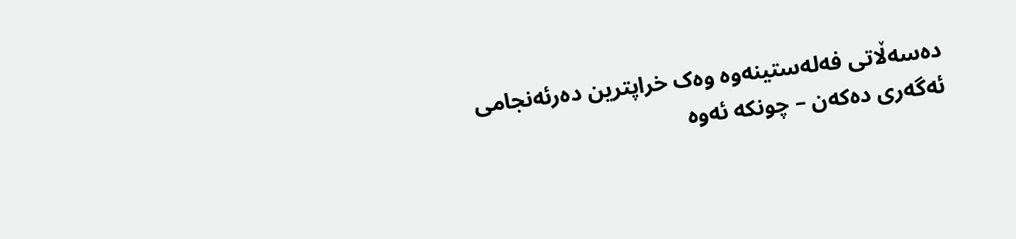دەسەڵاتی فەلەستینەوە وەک خراپترین دەرئەنجامی ئەگەری دەکەن – چونکە ئەوە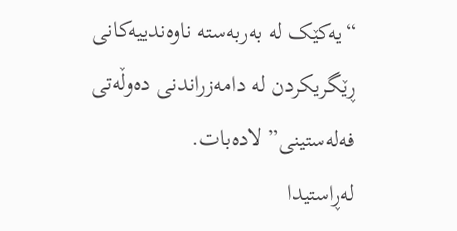“یەکێک لە بەربەستە ناوەندییەکانی ڕێگریکردن لە دامەزراندنی دەوڵەتی فەلەستینی” لادەبات.
لەڕاستیدا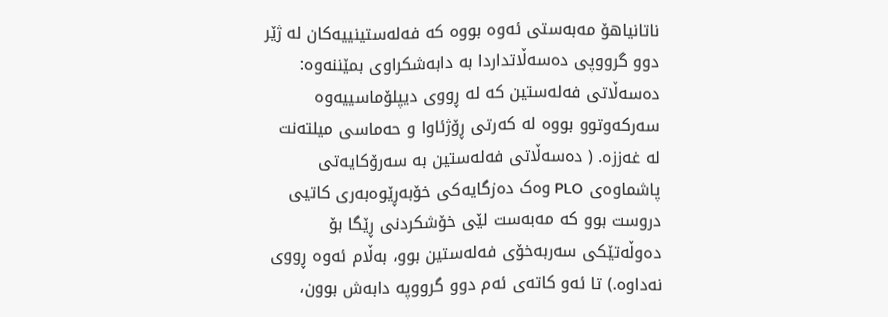ناتانیاهۆ مەبەستی ئەوە بووە کە فەلەستینییەکان لە ژێر دوو گرووپی دەسەڵاتداردا بە دابەشکراوی بمێننەوە: دەسەڵاتی فەلەستین کە لە ڕووی دیپلۆماسییەوە سەرکەوتوو بووە لە کەرتی ڕۆژئاوا و حەماسی میلتەنت لە غەززە. ( دەسەڵاتی فەلەستین بە سەرۆکایەتی پاشماوەی PLO وەک دەزگایەکی خۆبەڕێوەبەری کاتیی دروست بوو کە مەبەست لێی خۆشکردنی ڕێگا بۆ دەوڵەتێکی سەربەخۆی فەلەستین بوو، بەڵام ئەوە ڕووی نەداوە.) تا ئەو کاتەی ئەم دوو گرووپە دابەش بوون،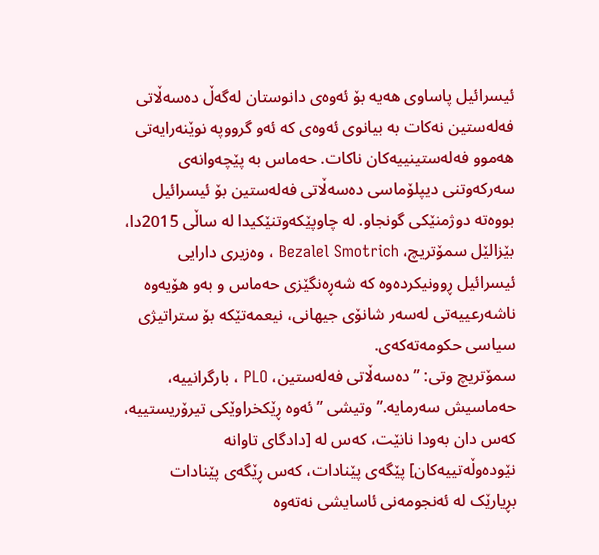ئیسرائیل پاساوی هەیە بۆ ئەوەی دانوستان لەگەڵ دەسەڵاتی فەلەستین نەکات بە بیانوی ئەوەی کە ئەو گرووپە نوێنەرایەتی هەموو فەلەستینییەکان ناکات. حەماس بە پێچەوانەی سەرکەوتنی دیپلۆماسی دەسەڵاتی فەلەستین بۆ ئیسرائیل بووەتە دوژمنێکی گونجاو. لە چاوپێکەوتنێکیدا لە ساڵی 2015دا، بێزالێل سمۆتریچ، Bezalel Smotrich ، وەزیری دارایی ئیسرائیل ڕوونیکردەوە کە شەڕەنگێزی حەماس و بەو هۆیەوە ناشەرعییەتی لەسەر شانۆی جیهانی، نیعمەتێکە بۆ ستراتیژی سیاسی حکومەتەکەی.
سمۆتریچ وتی: ” دەسەڵاتی فەلەستین، PLO ، بارگرانییە، حەماسیش سەرمایە.” وتیشی ” ئەوە ڕێکخراوێکی تیرۆریستییە، کەس دان بەودا نانێت، کەس لە [دادگای تاوانە نێودەوڵەتییەکان] پێگەی پێنادات، کەس ڕێگەی پێنادات بڕیارێک لە ئەنجومەنی ئاسایشی نەتەوە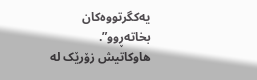یەکگرتووەکان بخاتەڕوو”.
هاوکاتیش زۆرێک لە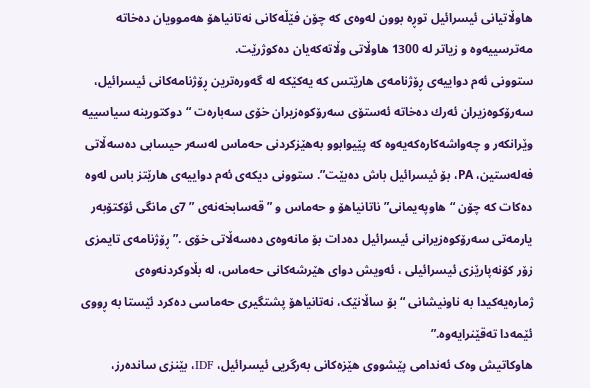هاوڵاتیانی ئیسرائیل توڕە بوون لەوەی کە چۆن فێڵەکانی نەتانیاهۆ هەموویان دەخاتە مەترسییەوە و زیاتر لە 1300 هاوڵاتی وڵاتەکەیان دەکوژرێت.
ستوونی ئەم دواییەی ڕۆژنامەی هارێتس کە یەکێکە لە گەورەترین ڕۆژنامەکانی ئیسرائیل، سەرۆکوەزیران ئەرك دەخاتە ئەستۆی سەرۆكوەزیران خۆی سەبارەت “دوکتورینە سیاسییە وێرانکەر و چەواشەکارەکەیەوە کە پێیوابوو بەهێزکردنی حەماس لەسەر حیسابی دەسەڵاتی فەلەستین، PA، بۆ ئیسرائیل باش دەبێت”. ستوونی دیکەی ئەم دواییەی هارێتز باس لەوە دەکات کە چۆن “هاوپەیمانی” ناتانیاهۆ و حەماس و ” قەسابخەنەی ” 7ی مانگی ئۆکتۆبەر یارمەتی سەرۆکوەزیرانی ئیسرائیل دەدات بۆ مانەوەی دەسەڵاتی خۆی .” ڕۆژنامەی تایمزی زۆر کۆنەپارێزی ئیسرائیلی ، ئەویش دوای هێرشەکانی حەماس، لە بڵاوکردنەوەی ژمارەیەکیدا بە ناونیشانی “بۆ ساڵانێک، نەتانیاهۆ پشتگیری حەماسی دەکرد ئێستا بە ڕووی ئێمەدا تەقێنرایەوە.”
هاوکاتیش وەک ئەندامی پێشووی هێزەکانی بەرگریی ئیسرائیل، IDF، بێنزی ساندەرز،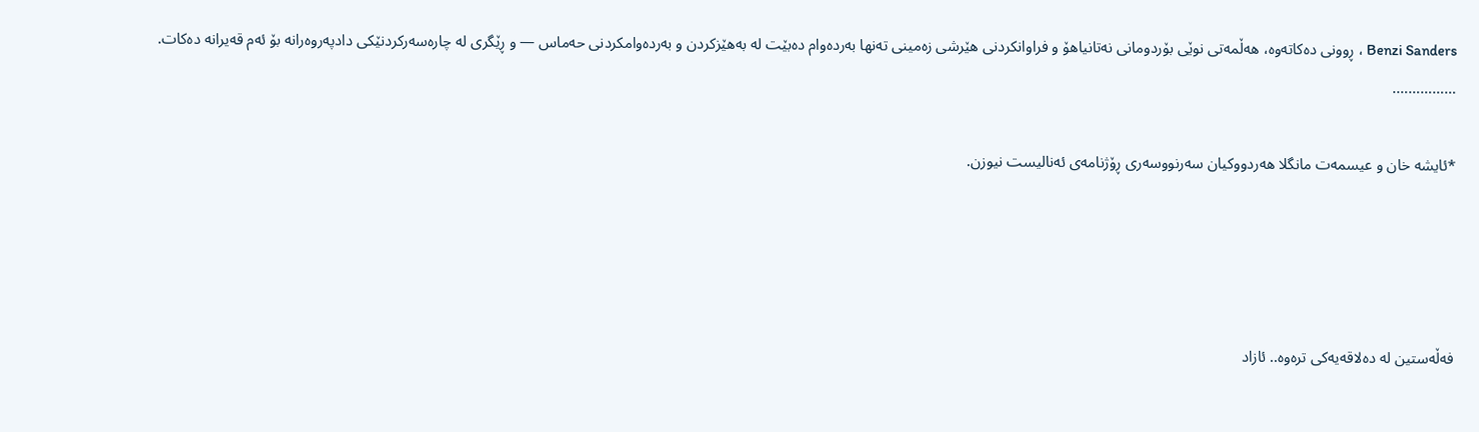Benzi Sanders ، ڕوونی دەکاتەوە، هەڵمەتی نوێی بۆردومانی نەتانیاهۆ و فراوانکردنی هێرشی زەمینی تەنها بەردەوام دەبێت لە بەهێزکردن و بەردەوامکردنی حەماس — و ڕێگری لە چارەسەرکردنێکی دادپەروەرانە بۆ ئەم قەیرانە دەکات.
…………….

*ئایشە خان و عیسمەت مانگلا هەردووکیان سەرنووسەری ڕۆژنامەی ئەنالیست نیوزن.




فەڵەستین لە دەلاقەیەکی ترەوە.. ئازاد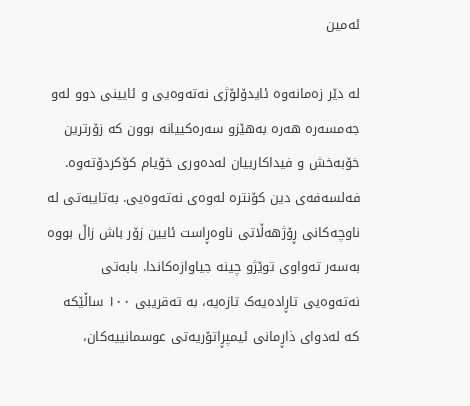ئەمین

لە دێر زەمانەوە ئایدۆلۆژی نەتەوەیی و ئایینی دوو لەو جەمسەرە هەرە بەهێزو سەرەکییانە بوون کە زۆرترین خۆبەخش و فیداکارییان لەدەوری خۆیام کۆکردۆتەوە. فەلسەفەی دین کۆنترە لەوەی نەتەوەیی. بەتایبەتی لە ناوچەکانی ڕۆژهەڵاتی ناوەڕاست ئایین زۆر باش زاڵ بووە بەسەر تەواوی توێژو چینە جیاوازەکاندا. بابەتی نەتەوەیی تاڕادەیەک تازەیە، بە تەقریبی ١٠٠ ساڵێکە کە لەدوای ذاڕمانی ئیمپڕاتۆریەتی عوسمانییەکان،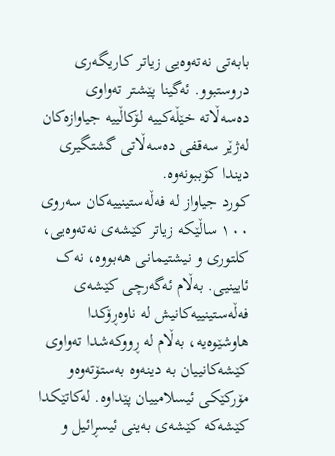بابەتی نەتەوەیی زیاتر کاریگەری دروستبوو. ئەگینا پێشتر تەواوی دەسەڵاتە خێڵەکییە لۆکاڵییە جیاوازەکان لەژێر سەقفی دەسەڵاتی گشتگیری دیندا کۆببونەوە.
کورد جیاواز لە فەڵەستینییەکان سەروی ١٠٠ ساڵێکە زیاتر کێشەی نەتەوەیی، کلتوری و نیشتیمانی هەبووە، نەک ئایینیی. بەڵام ئەگەرچی کێشەی فەڵەستینییەکانیش لە ناوەڕۆکدا هاوشێوەیە، بەڵام لە ڕووکەشدا تەواوی کێشەکانییان بە دینەوە بەستۆتەوەو مۆرکێکی ئیسلامییان پێداوە. لەکاتێکدا کێشەکە کێشەی بەینی ئیسڕائیل و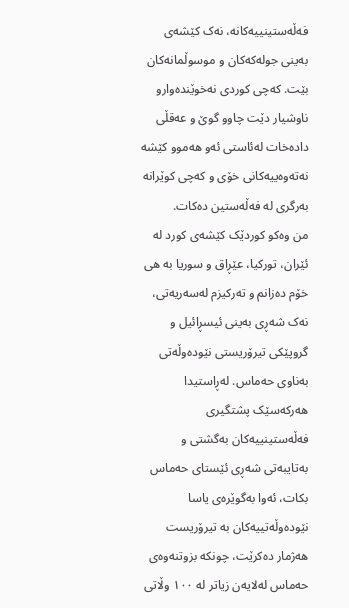فەڵەستینییەکانە، نەک کێشەی بەینی جولەکەکان و موسوڵمانەکان بێت. کەچی کوردی نەخوێندەوارو ناوشیار دێت چاوو گوێ و عەقڵی دادەخات لەئاستی ئەو هەموو کێشە نەتەوەییەکانی خۆی و کەچی کوێرانە بەرگری لە فەڵەستین دەکات.
من وەکو کوردێک کێشەی کورد لە ئێران، تورکیا، عێڕاق و سوریا بە هی خۆم دەزانم و تەرکیزم لەسەریەتی، نەک شەڕی بەینی ئیسڕائیل و گروپێکی تیرۆریستی نێودەوڵەتی بەناوی حەماس. لەڕاستیدا هەرکەسێک پشتگیری فەڵەستینییەکان بەگشتی و بەتایبەتی شەڕی ئێستای حەماس بکات، ئەوا بەگوێرەی یاسا نێودەوڵەتییەکان بە تیرۆریست هەژمار دەکرێت، چونکە بزوتنەوەی حەماس لەلایەن زیاتر لە ١٠٠ وڵاتی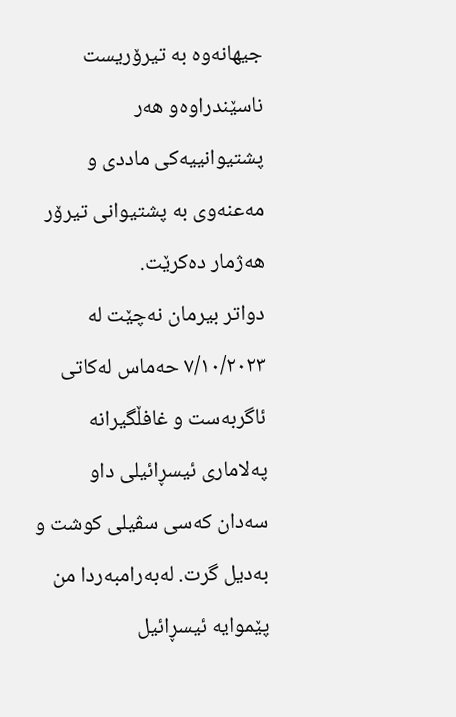جیهانەوە بە تیرۆریست ناسێندراوەو هەر پشتیوانییەکی ماددی و مەعنەوی بە پشتیوانی تیرۆر هەژمار دەکرێت.
دواتر بیرمان نەچێت لە ٧/١٠/٢٠٢٣ حەماس لەکاتی ئاگربەست و غافڵگیرانە پەلاماری ئیسڕائیلی داو سەدان کەسی سڤیلی کوشت و بەدیل گرت. لەبەرامبەردا من پێموایە ئیسڕائیل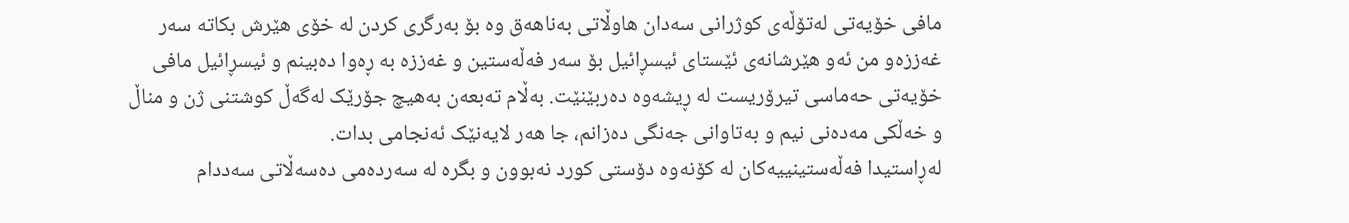مافی خۆیەتی لەتۆڵەی کوژرانی سەدان هاوڵاتی بەناهەق وە بۆ بەرگری کردن لە خۆی هێرش بکاتە سەر غەززەو من ئەو هێرشانەی ئێستای ئیسڕائیل بۆ سەر فەڵەستین و غەززە بە ڕەوا دەبینم و ئیسڕائیل مافی خۆیەتی حەماسی تیرۆریست لە ڕیشەوە دەربێنێت. بەڵام تەبعەن بەهیچ جۆرێک لەگەڵ کوشتنی ژن و مناڵ و خەڵکی مەدەنی نیم و بەتاوانی جەنگی دەزانم، جا هەر لایەنێک ئەنجامی بدات.
لەڕاستیدا فەڵەستینییەکان لە کۆنەوە دۆستی کورد نەبوون و بگرە لە سەردەمی دەسەڵاتی سەددام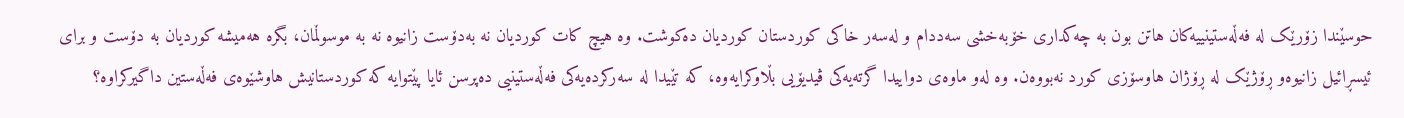حوسێندا زۆرێک لە فەڵەستینییەکان هاتن بون بە چەکداری خۆبەخشی سەددام و لەسەر خاکی کوردستان کوردیان دەکوشت. وە هیچ کات کوردیان نە بەدۆست زانیوە نە بە موسوڵمان، بگرە هەمیشە کوردیان بە دۆست و برای ئیسڕائیل زانیوەو ڕۆژێک لە ڕۆژان هاوسۆزی کورد نەبووەن. وە لەو ماوەی دواییدا گرتەیەکی ڤیدیۆیی بڵاوکرایەوە، کە تێیدا لە سەرکردەیەکی فەڵەستینیی دەپرسن ئایا پێتوایە کە کوردستانیش هاوشێوەی فەڵەستین داگیرکراوە؟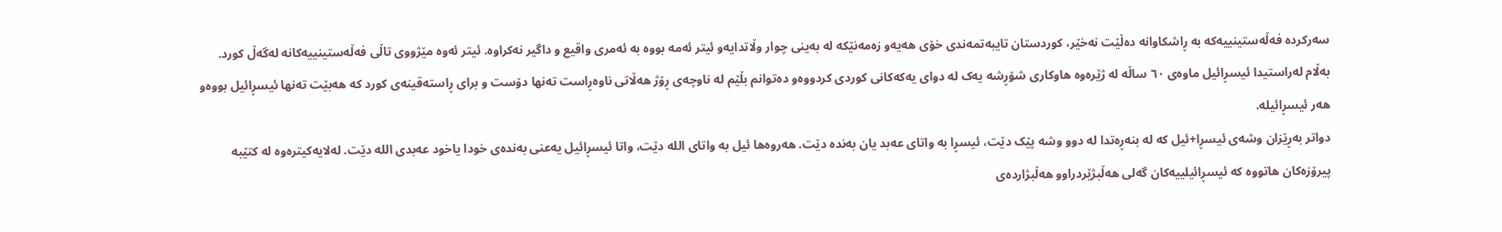سەرکردە فەڵەستینییەکە بە ڕاشکاوانە دەڵێت نەخێر، کوردستان تایبەتمەندی خۆی هەیەو زەمەنێکە لە بەینی چوار وڵاتدایەو ئیتر ئەمە بووە بە ئەمری واقیع و داگیر نەکراوە. ئیتر ئەوە مێژووی تاڵی فەڵەستینییەکانە لەگەڵ کورد. بەڵام لەراستیدا ئیسڕائیل ماوەی ٦٠ ساڵە لە ژێرەوە هاوکاری شۆڕشە یەک لە دوای یەکەکانی کوردی کردووەو دەتوانم بڵێم لە ناوچەی ڕۆژ هەڵاتی ناوەڕاست تەنها دۆست و برای ڕاستەقینەی کورد کە هەبێت تەنها ئیسڕائیل بووەو هەر ئیسڕائیلە.
دواتر بەڕێزان وشەی ئیسڕا+ئیل کە لە بنەڕەتدا لە دوو وشە پێک دێت، ئیسڕا بە واتای عەبد یان بەندە دێت. هەروەها ئیل بە واتای اللە دێت، واتا ئیسڕائیل یەعنی بەندەی خودا یاخود عەبدی اللە دێت. لەلایەکیترەوە لە کتێبە پیرۆزەکان هاتووە کە ئیسڕائیلییەکان گەلی هەڵبژێردراوو هەڵبژاردەی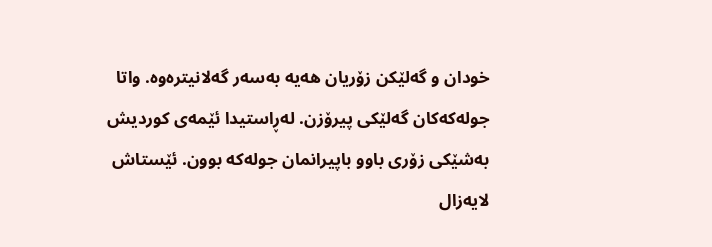خودان و گەلێکن زۆریان هەیە بەسەر گەلانیترەوە. واتا جولەکەکان گەلێکی پیرۆزن. لەڕاستیدا ئێمەی کوردیش بەشێکی زۆری باوو باپیرانمان جولەکە بوون. ئێستاش لایەزال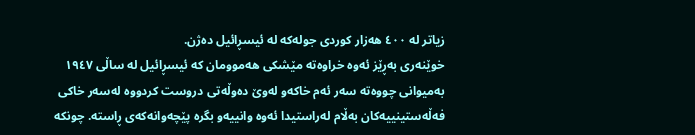زیاتر لە ٤٠٠ هەزار کوردی جولەکە لە ئیسڕائیل دەژن.
خوێنەری بەڕێز ئەوە خراوەتە مێشکی هەموومان کە ئیسڕائیل لە ساڵی ١٩٤٧ بەمیوانی چووەتە سەر ئەم خاکەو لەوێ دەوڵەتی دروست کردووە لەسەر خاکی فەڵەستینییەکان بەڵام لەراستیدا ئەوە وانییەو بگرە پێچەوانەکەی ڕاستە. چونکە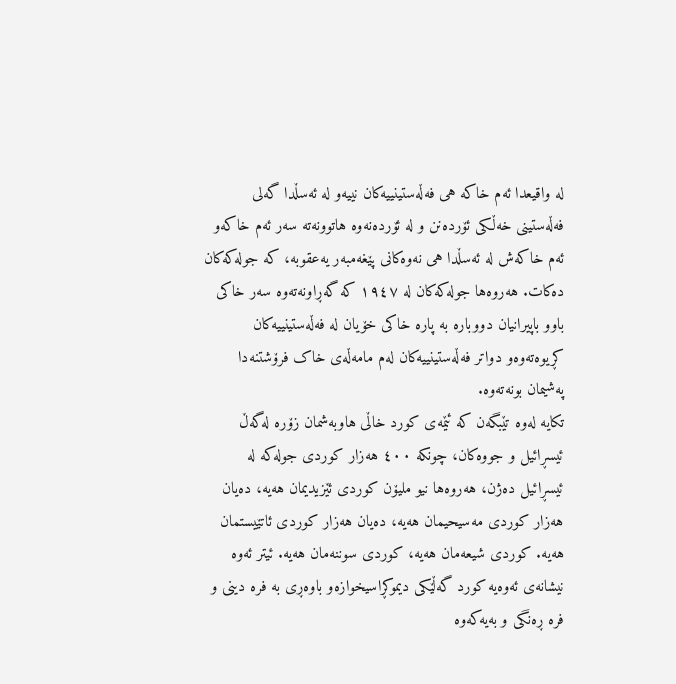لە واقیعدا ئەم خاکە هی فەڵەستینییەکان نییەو لە ئەسڵدا گەلی فەڵەستینی خەڵکی ئۆردەنن و لە ئۆردەنەوە هاتوونەتە سەر ئەم خاکەو ئەم خاکەش لە ئەسڵدا هی نەوەکانی پێغەمبەر یەعقوبە، کە جولەکەکان دەکات. هەروەها جولەکەکان لە ١٩٤٧ کە گەڕاونەتەوە سەر خاکی باوو باپیرانیان دووبارە بە پارە خاکی خۆیان لە فەڵەستینییەکان کڕیوەتەوەو دواتر فەڵەستینییەکان لەم مامەڵەی خاک فرۆشتنەدا پەشیمان بونەتەوە.
تکایە لەوە تێبگەن کە ئێمەی کورد خاڵی هاوبەشمان زۆرە لەگەڵ ئیسڕائیل و جووەکان، چونکە ٤٠٠ هەزار کوردی جولەکە لە ئیسڕائیل دەژن، هەروەها نیو ملیۆن کوردی ئێزیدیمان هەیە، دەیان هەزار کوردی مەسیحیمان هەیە، دەیان هەزار کوردی ئاتێیستمان هەیە. کوردی شیعەمان هەیە، کوردی سوننەمان هەیە. ئیتر ئەوە نیشانەی ئەوەیە کورد گەڵێکی دیموکڕاسیخوازەو باوەڕی بە فرە دینی و فرە ڕەنگی و بەیەکەوە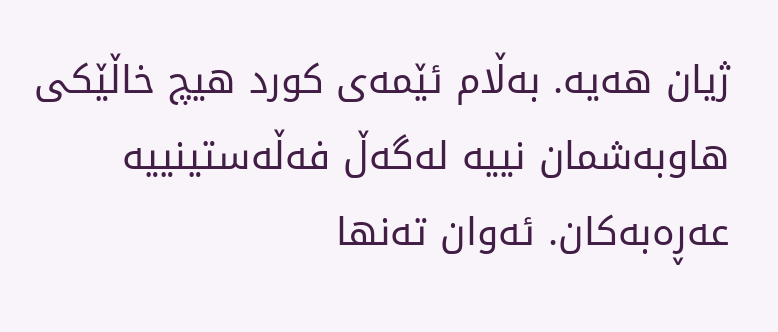ژیان هەیە. بەڵام ئێمەی کورد هیچ خاڵێکی هاوبەشمان نییە لەگەڵ فەڵەستینییە عەڕەبەکان. ئەوان تەنها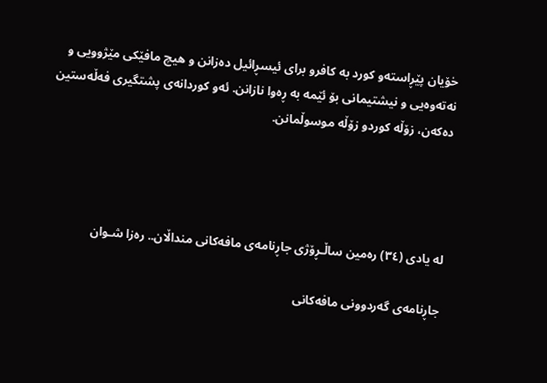خۆیان پێڕاستەو کورد بە کافرو برای ئیسڕائیل دەزانن و هیچ مافێکی مێژوویی و نەتەوەیی و نیشتیمانی بۆ ئێمە بە ڕەوا نازانن. ئەو کوردانەی پشتگیری فەڵەستین دەکەن، زۆڵە کوردو زۆڵە موسوڵمانن.




لە یادی (٣٤) رەمین ساڵـڕۆژی جاڕنامەی مافەکانی منداڵان.. رەزا شـوان

جاڕنامەی گەردوونی مافەکانی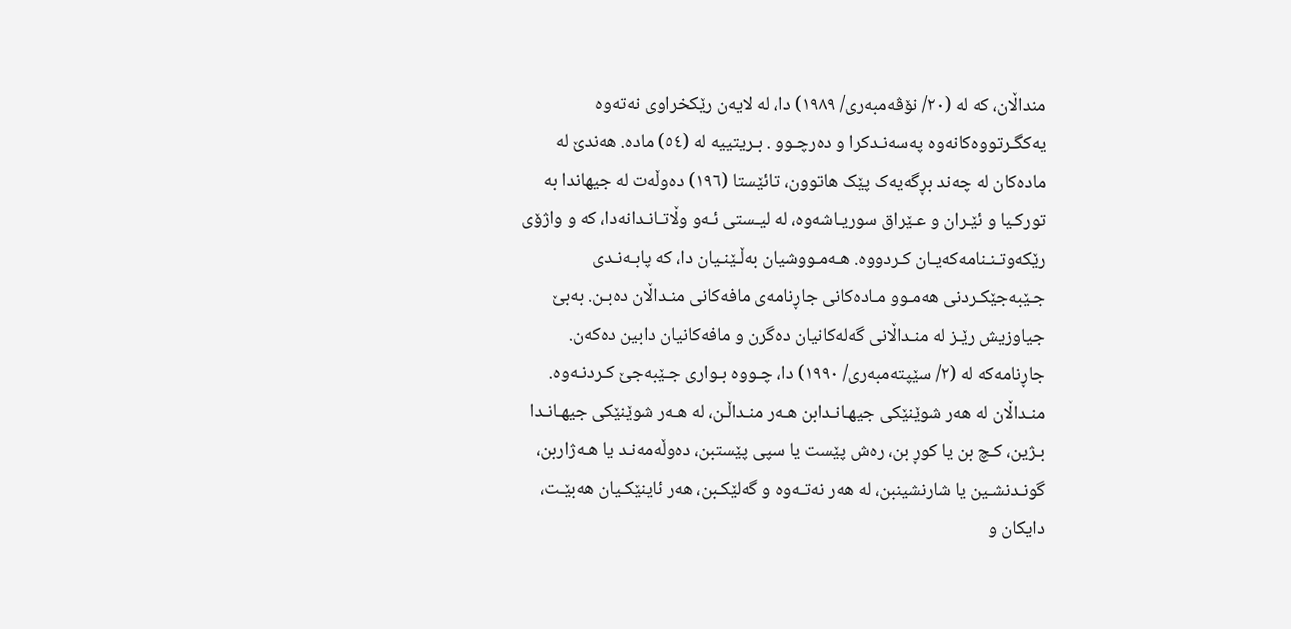منداڵان، کە لە (٢٠/ نۆڤەمبەری/ ١٩٨٩) دا، لە لایەن رێکخراوی نەتەوە یەکگـرتووەکانەوە پەسەنـدکرا و دەرچـوو . بـریتییە لە (٥٤) مادە. هەندێ لە مادەکان لە چەند بڕگەیەک پێک هاتوون، تائێستا (١٩٦) دەوڵەت لە جیهاندا بە تورکـیا و ئێـران و عـێراق سوریـاشەوە، لە لیـستی ئـەو وڵاتـانـدانەدا، کە و واژۆی رێکەوتـنـنامەکەیـان کـردووە. هـەمـووشیان بەڵـێنـیان دا، کە پابـەنـدی جـێبەجێکـردنی هەمـوو مـادەکانی جاڕنامەی مافەکانی منـداڵان دەبـن. بەبێ جیاوزیش رێـز لە منـداڵانی گەلەکانیان دەگرن و مافەکانیان دابین دەکەن. جاڕنامەکە لە (٢/ سێپتەمبەری/ ١٩٩٠) دا، چـووە بـواری جـێبەجێ کـردنـەوە.
منـداڵان لە هەر شوێنێکی جیهـانـدابن هـەر منـداڵـن، لە هـەر شوێنێکی جیهـانـدا بـژین، کـچ بن یا کوڕ بن، رەش پێست یا سپی پێستبن، دەوڵەمەنـد یا هـەژاربن، گونـدنشـین یا شارنشینبن، لە هەر نەتـەوە و گەلێکـبن، هەر ئاینێکـیان هەبێـت، دایکان و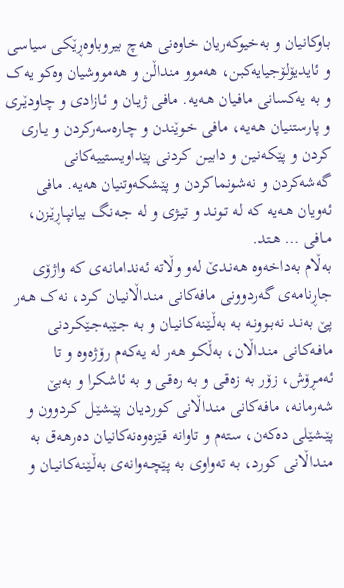باوکانیان و بەخیوکەریان خاوەنی هەچ بیروباوەڕێکی سیاسی و ئایدیۆلۆجیایەکبن، هەموو منداڵن و هەمووشیان وەکو یەک و بە یەکسانی مافـیان هـەیە. مافی ژیـان و ئـازادی و چاودێـری و پارستنیان هـەیە، مافی خـوێندن و چارەسەرکردن و یـاری کردن و پێکەنـین و دابیـن کردنی پێداویستییەکانی گەشەکردن و نەشونماکردن و پێشکەوتنیان هەیە. مافی ئەویان هـەیە کە لە تـونـد و تیـژی و لە جـەنـگ بیانپـاڕێـزن، مـافی … هـتد.
بەڵام بەداخەوە هەنـدێ لەو وڵاتە ئەندامانەی کە واژۆی جاڕنامەی گەردوونی مافەکانی منـداڵانیـان کـرد، نەک هـەر پێ بەنـد نەبـوونـە بە بەڵـێـنەکـانیـان و بە جـێبەجـێکـردنی مافـەکـانی منـداڵان، بەڵکـو هەر لە یەکـەم رۆژەوە و تا ئەمـڕۆش، زۆر بە زەقـی و بە رەقـی و بە ئاشکـرا و بەبێ شەرمانە، مافـەکانی منـداڵانی کوردیـان پێـشێـل کـردوون و پێـشێلی دەکەن، ستەم و تاوانە قـێزەوەنەکانیان دەرهـەق بە منـداڵانی کورد، بە تەواوی بە پێچـەوانەی بەڵـێـنەکـانیـان و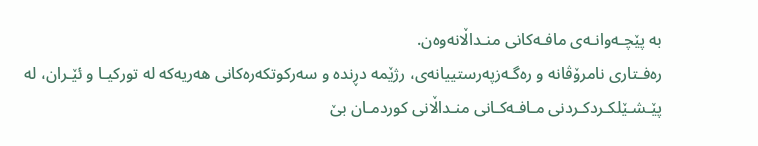بە پێچـەوانـەی مافـەکانی منـداڵانەوەن.
رەفـتاری نامرۆڤانە و رەگـەزپەرستییانەی، رژێمە دڕندە و سەرکوتکەرەکانی هەریەکە لە تورکیـا و ئێـران، لە پێـشـێلکـردکـردنی مـافـەکـانی منـداڵانی کوردمـان بێ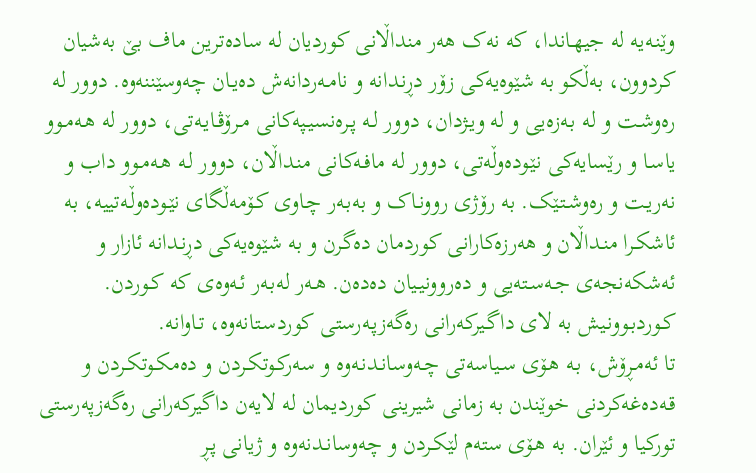وێنـەیە لە جیهـاندا، کە نەک هەر منداڵانی کوردیان لە سادەترین ماف بێ بەشیان کردوون، بەڵکو بە شێوەیەکی زۆر دڕنـدانە و نامـەردانەش دەیـان چەوسێننەوە. دوور لە رەوشـت و لە بـەزەیی و لە ويـژدان، دوور لـە پـرەنسیـپەکانی مـرۆڤـایـەتی، دوور لە هـەمـوو یاسـا و رێسایەکی نێـودەوڵەتی، دوور لە مافـەکانی منـداڵان، دوور لـە هـەمـوو داب و نەریـت و رەوشـتـێک. بە رۆژی روونـاک و بەبـەر چـاوی کـۆمەڵگای نێـودەوڵـەتییە، بە ئاشکـرا منـداڵان و هەرزەکارانی کوردمان دەگـرن و بە شێوەیەکی دڕنـدانە ئازار و ئەشکەنجەی جـەسـتەیی و دەروونیـیان دەدەن. هـەر لەبـەر ئـەوەی کە کـوردن. کـوردبـوونـیش بە لای داگـیرکەرانی رەگەزپـەرستی کوردسـتانەوە، تـاوانە.
تا ئەمـڕۆش، بـە هـۆی سـیاسەتی چـەوسانـدنـەوە و سەرکـوتکـردن و دەمکـوتکـردن و قـەدەغەکردنی خوێندن بە زمانی شیرینی کوردیمان لە لایەن داگیرکەرانی رەگەزپەرستی تورکیا و ئێران. بە هـۆی ستەم لێکـردن و چەوسانـدنەوە و ژیانی پـڕ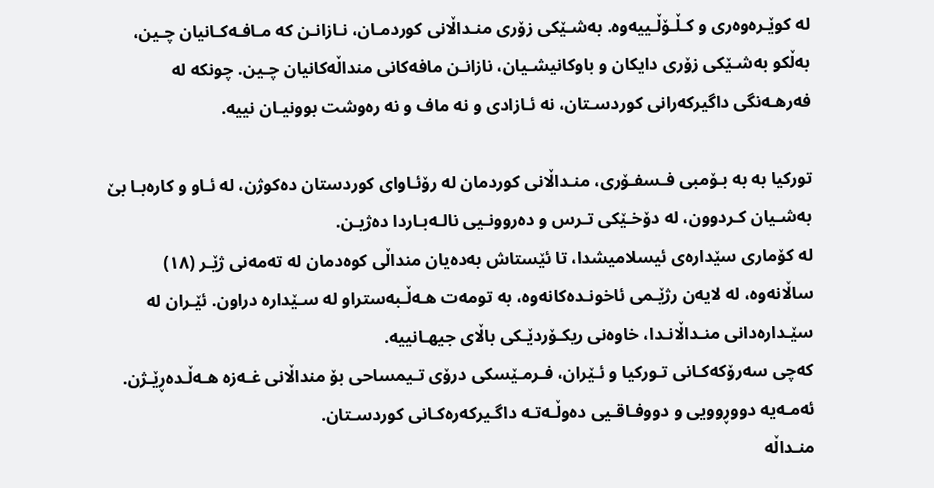لە کوێـرەوەری و کـڵـۆڵـییەوە. بەشـێکی زۆری منـداڵانی کوردمـان، نـازانـن کە مـافـەکـانیان چـین، بەڵکو بەشـێکی زۆری دایکان و باوکانیشـیان، نازانـن مافەکانی منداڵەکانیان چـین. چونکە لە فەرهـەنگی داگیرکەرانی کوردسـتان، نە ئـازادی و نە ماف و نە رەوشت بوونیـان نییە.

تورکیا بە بە بـۆمبی فـسفـۆری، منـداڵانی کوردمان لە رۆئـاوای کوردستان دەکوژن، لە ئـاو و کارەبـا بێ بەشـیان کـردوون، لە دۆخـێکی تـرس و دەروونـیی نالـەبـاردا دەژیـن.
لە کۆماری سێدارەی ئیسلامیشدا، تا ئێستاش بەدەیان منداڵی کوەدمان لە تەمەنی ژێـر (١٨) ساڵانەوە، لە لایەن رژێـمی ئاخونـدەکانەوە، بە تومەت هـەڵـبەستراو لە سـێدارە دراون. ئێـران لە سێـدارەدانی منـداڵانـدا، خاوەنی ریکـۆردێـکی باڵای جیهـانییە.
کەچی سەرۆکەکـانی تـورکیا و ئـێران، فـرمـێسکی درۆی تـیمساحی بۆ منداڵانی غـەزە هـەڵـدەڕێـژن. ئەمـەیە دووڕوویی و دووفـاقـیی دەوڵـەتـە داگـیرکەرەکـانی کوردسـتان.
منـداڵە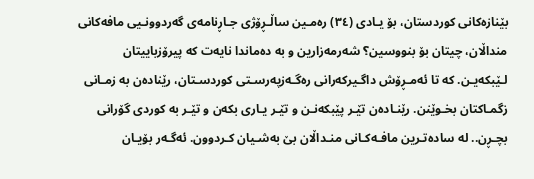بێنازەکانی کوردستان، بۆ یـادی (٣٤) رەمـین ساڵـڕۆژی جـاڕنامەی گەردوونـیی مافەکانی منداڵان، چیتان بۆ بنووسین؟ شەرمەزارین و بە دەماندا نایەت کە پیرۆزباییتان لـێبکەیـن. کە تا ئەمـڕۆش داگـیرکەرانی رەگـەزپەرسـتی کوردسـتان، رێنادەن بە زمـانی زگمـاکتان بخـوێنن. رێنـادەن تێـر پێبکەنـن و تێـر یـاری بکەن و تێـر بە کوردی گۆرانی بچـڕن.. لە سادەتـرین مافـەکـانی منـداڵان بێ بەشـیان کـردوون. ئەگـەر بۆیـان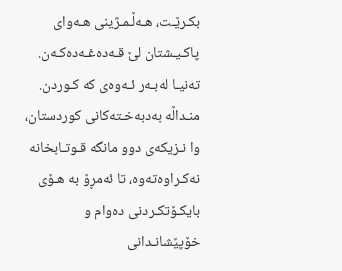بکـرێـت، هـەڵـمـژینی هـەوای پاکـیـشتان لێ قـەدەغـەدەکـەن. تەنیـا لەبـەر ئـەوەی کە کـوردن.
منـداڵە بەدبەخـتەکانی کوردستان، وا نـزیکەی دوو مانگە قـوتـابخانە نەکـراوەتەوە، تا ئەمڕۆ بە هـۆی بایکـۆتکـردنی دەوام و خۆپێشانـدانی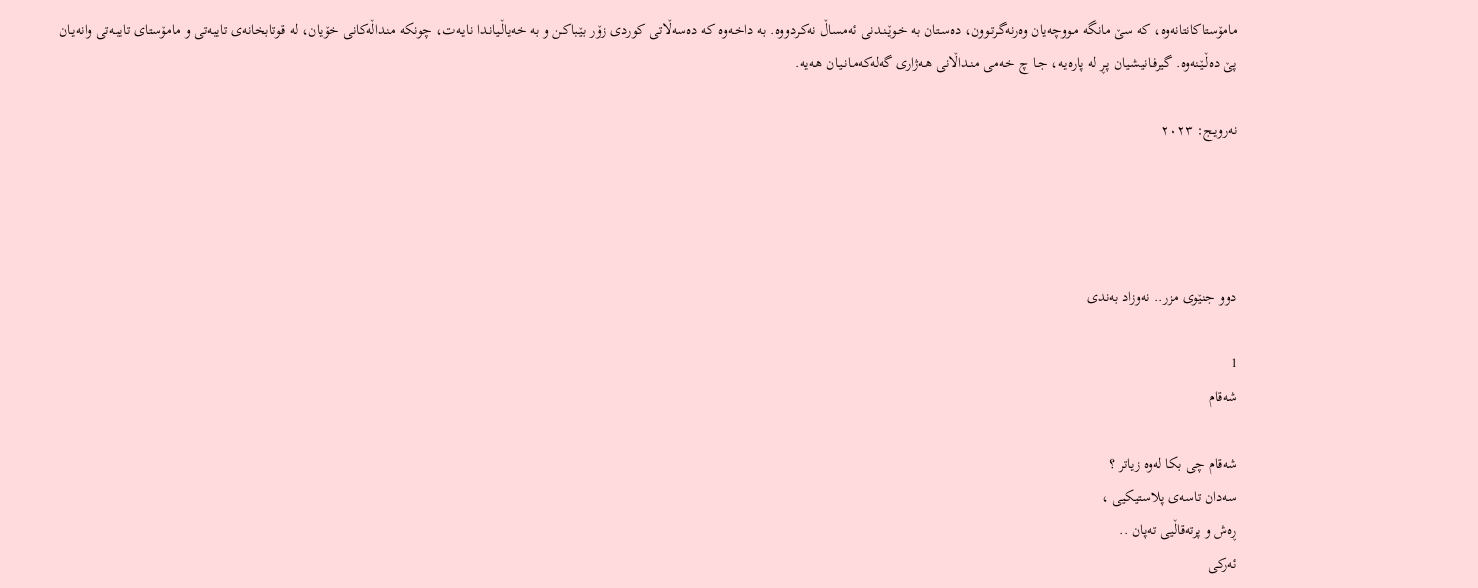مامۆستاکانتانەوە، کە سێ مانگە مـووچەیان وەرنەگـرتـوون، دەسـتان بە خـوێـنـدنی ئەمساڵ نەکـردووە. بە داخـەوە کە دەسەڵاتی کوردی زۆر بێـباکـن و بە خەیاڵـیانـدا نایـەت، چونکە منـداڵەکانی خۆیان، لە قـوتابخانەی تایبەتی و مامۆستای تایبـەتی وانەیـان پێ دەڵـێـنەوە. گیرفـانیشـیان پـڕ لە پارەیـە، جـا چ خـەمی منـداڵانی هـەژاری گەلەکەمـانـیـان هـەیە.

نەرویـج: ٢٠٢٣




دوو جنێوی مزر.. نەوزاد بەندی

1
شەقام

شەقام چی بکا لەوە زیاتر ؟
سەدان تاسەی پلاستیکیی ،
ڕەش و پرتەقاڵیی تەپان ..
ئەرکی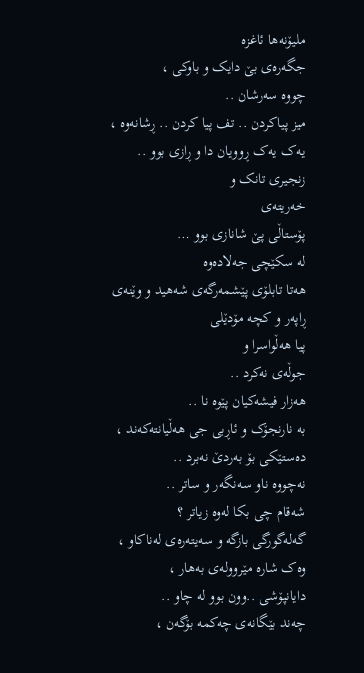ملیۆنەها ئاغزە
جگەرەی بێ دایک و باوکی ،
چووە سەرشان ..
میز پیاکردن .. تف پیا کردن .. ڕشانەوە ،
یەک یەک ڕوویان دا و ڕازی بوو ..
زنجیری تانک و
خەریتەی
پۆستاڵی پێ شانازی بوو …
لە سکێچی جەلادەوە
هەتا تابلۆی پێشمەرگەی شەهید و وێنەی
ڕاپەر و کچە مۆدێلی
پیا هەڵواسرا و
جوڵەی نەکرد ..
هەزار فیشەکیان پێوە نا ..
به نارنجۆک و ئاڕبی جی هەڵیانتەکەند ،
دەستێکی بۆ بەردێ نەبرد ..
نەچووە ناو سەنگەر و ساتر ..
شەقام چی بکا لەوە زیاتر ؟
گەلەگورگی بازگە و سەیتەرەی لەناکاو ،
وەک شارە مێروولەی بەهار ،
دایانپۆشی ..وون بوو لە چاو ..
چەند بێگانەی چەکمە بۆگەن ،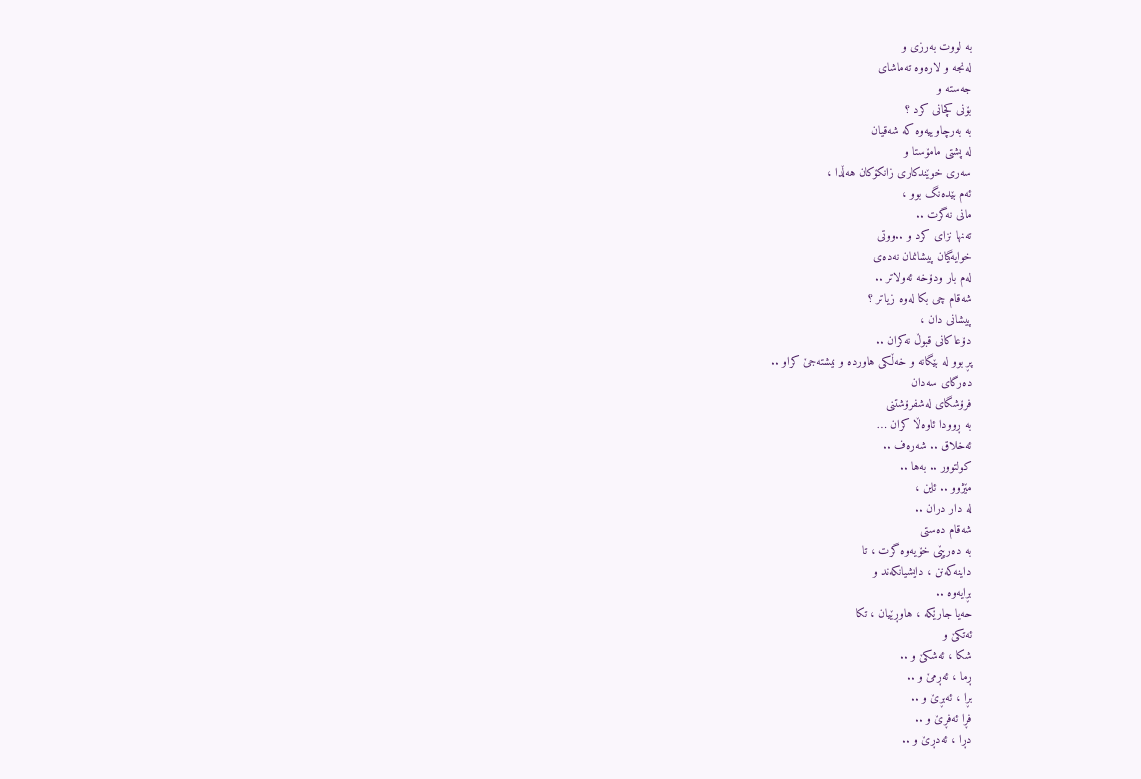بە لووت بەرزی و
لەنجە و لارەوە تەماشای
جەستە و
بۆنی کچانی کرد ؟
بە بەرچاوییەوە کە شەقیان
لە پشتی مامۆستا و
سەری خوێندکاری زانکۆکان هەڵدا ،
ئەم بێدەنگ بوو ،
مانی نەگرت ..
تەنها نزای کرد و ..ووتی
خوایەگیان پیشانمان نەدەی
لەم بار ودۆخە ئەولاتر ..
شەقام چی بکا لەوە زیاتر ؟
پیشانی دان ،
دۆعاکانی قبوڵ نەکران ..
پڕ بوو لە بێگانە و خەڵکی هاوردە و نیشتەجێ کراو ..
دەرگای سەدان
فرۆشگای لەشفرۆشتنی
بە ڕوودا ئاوەڵا کران …
ئەخلاق .. شەرەف ..
کولتوور .. بەها ..
مێژوو .. ئاین ،
لە دار دران ..
شەقام دەستی
بە دەرپێی خۆیەوە گرت ، تا
داینەکەنن ، دایشیانکەند و
بڕایەوە ..
حەیا جارێکە ، هاوڕێیان ، تکا
ئەتکێ و
شکا ، ئەشکێ و ..
ڕما ، ئەڕمێ و ..
بڕا ، ئەبڕێ و ..
فڕا ئەفڕێ و ..
دڕا ، ئەدڕێ و ..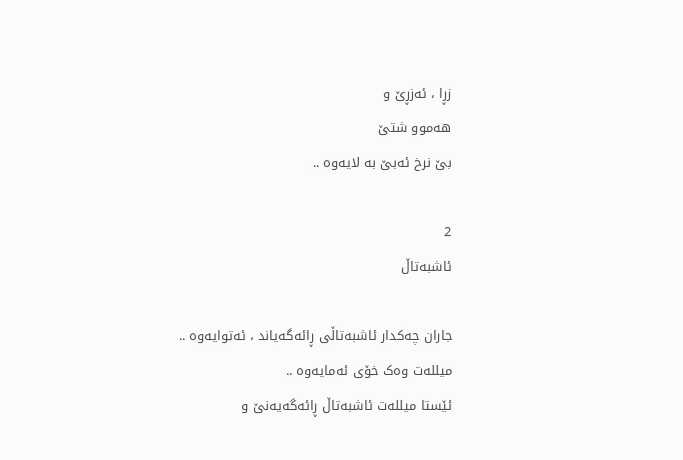زڕا ، ئەزڕێ و
هەموو شتێ
بێ نرخ ئەبێ بە لایەوە ..

2
ئاشبەتاڵ

جاران چەکدار ئاشبەتاڵی ڕائەگەیاند ، ئەتوایەوە ..
میللەت وەک خۆی ئەمایەوە ..
ئێستا میللەت ئاشبەتاڵ ڕائەگەیەنێ و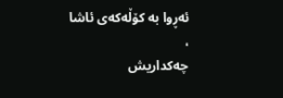ئەڕوا بە کۆڵەکەی ئاشا ،
چەکداریش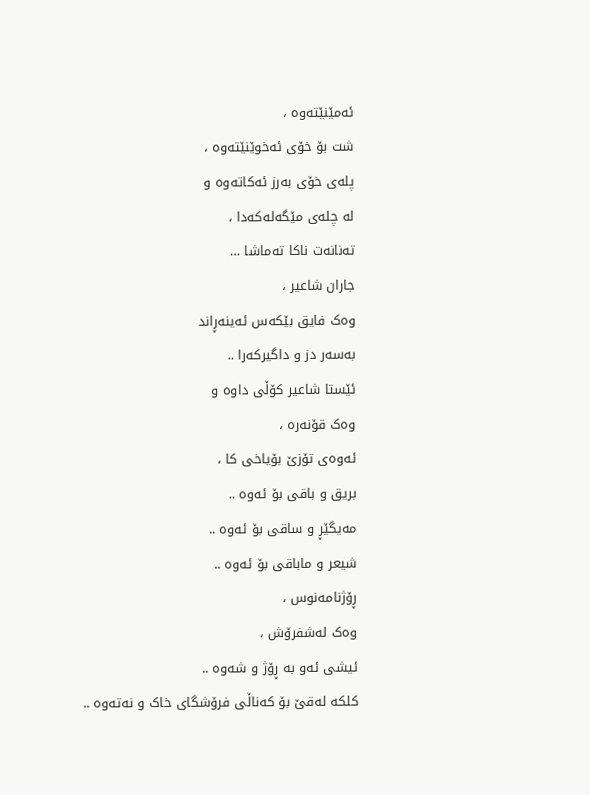ئەمێنێتەوە ،
شت بۆ خۆی ئەخوێنێتەوە ،
پلەی خۆی بەرز ئەکاتەوە و
لە چلەی مێگەلەکەدا ،
تەنانەت ناکا تەماشا …
جاران شاعیر ،
وەک فایق بێکەس ئەینەڕاند
بەسەر دز و داگیرکەرا ..
ئێستا شاعیر کۆڵی داوە و
وەک قۆنەرە ،
ئەوەی تۆزێ بۆیاخی کا ،
بریق و باقی بۆ ئەوە ..
مەیگێڕ و ساقی بۆ ئەوە ..
شیعر و ماباقی بۆ ئەوە ..
ڕۆژنامەنوس ،
وەک لەشفرۆش ،
ئیشی ئەو به ڕۆژ و شەوە ..
کلکە لەقێ بۆ کەناڵی فرۆشگای خاک و نەتەوە ..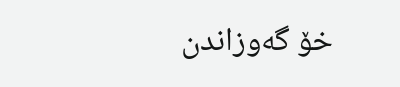خۆ گەوزاندن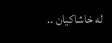لە خاشاکیان ..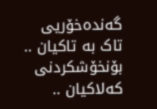گەندەخۆریی تاک بە تاکیان ..
بۆنخۆشکردنی کەلاکیان ..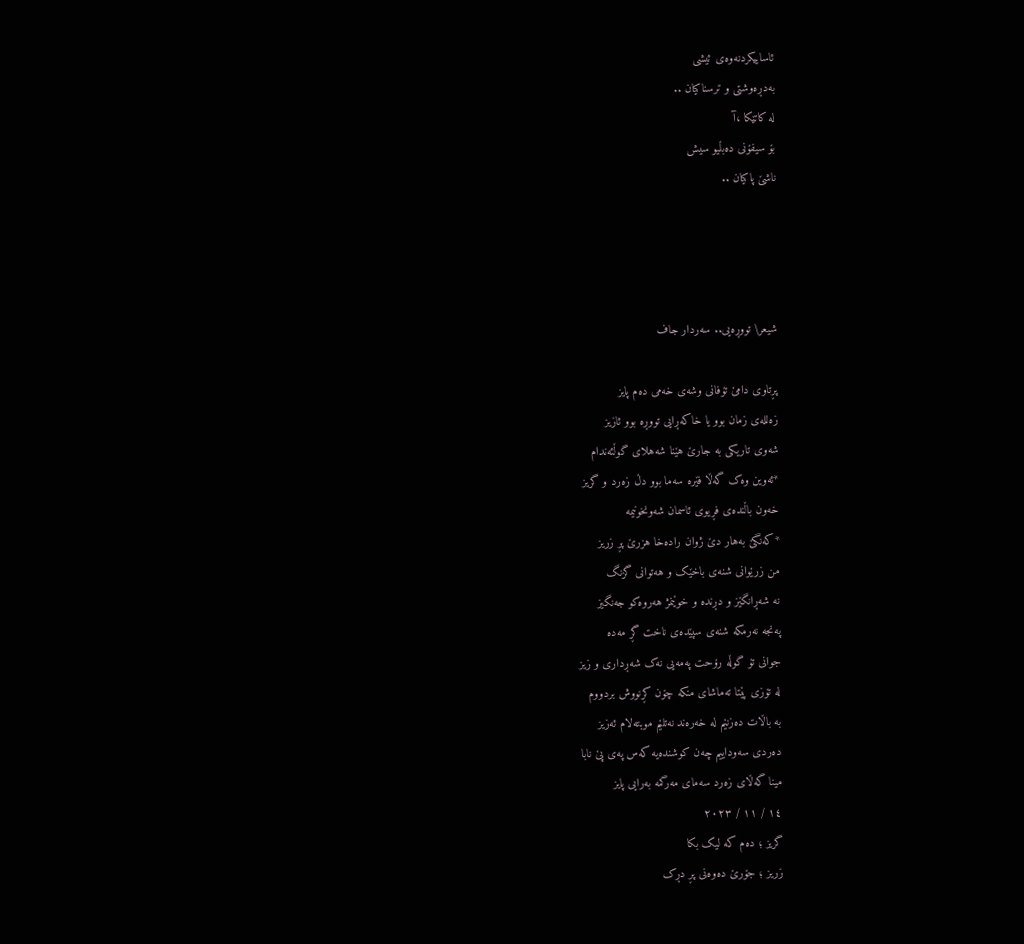ئاساییکردنەوەی ئیشی
بەدڕەوشتی و ترسناکیان ..
لە کاتێکا ،آ
بۆ سیفۆنی دەبڵیو سیش
ناشێ پاکیان ..




شیعر\ تووڕەیی.. سەردار جاف

پڕتاوی دامێ تۆفانی وشەی خەمی دەم پايز
زەللەی زمان بوو يا خاکەڕایی تووڕە بوو ئازيز
شەوی تاريکی بە جارێ هێنا شەهلای گوڵئەندام
*ئەوين وەک گەڵا فێرە سەما بوو دڵ زەرد و گريز
خەون باڵندەی فڕيوی ئاسمان شەونخونيمە
*کەنگێ بەهار دێ ژوان رادەخا هزرێ پڕ زريز
من زرێوانی شنەی باخێک و هەتوانی گزنگ
نە شەڕانگێز و دڕندە و خوێنمژ هەروەکو جەنگيز
پەنجە نەرمکە شنەی سپێدەی ناخت گڕ مەدە
جوانی تۆ گوڵە رۆحت پەمەیی نەک شەڕداری و زيز
لە تۆزی پێتا تەماشای منکە چۆن کڕنووش بردووم
بە باڵات دەزنێم لە خەرەند نەتلێم موبتەلام ئەزيز
دەردی سەوداييم چەن کوشندەيە کەس پەی پێ نابا
مينا گەڵای زەرد سەمای مەرگمە بەرایی پايز
١٤ / ١١ / ٢٠٢٣
گريز ؛ دەم کە ليک بکا
زريز ؛ جۆرێ دەوەنی پڕ دڕک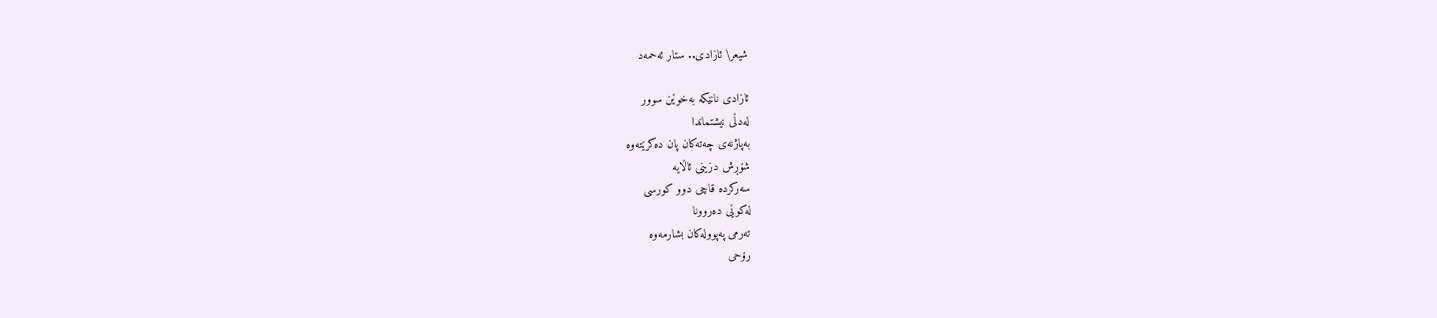شیعر\ ئازادى.. ستار ئەحمەد

ئازادی نانێكه‌ به‌خوێن سوور
له‌دڵی نیشتماندا
به‌پاژنه‌ی چه‌ته‌كان پان ده‌كرێته‌وه‌
شۆڕش دزینی ئاڵایه‌
سه‌ركرده‌ قاچی دوو كورسی
له‌كوێی ده‌روونا
ته‌رمی په‌پووله‌كان بشارمه‌وه‌
رۆحی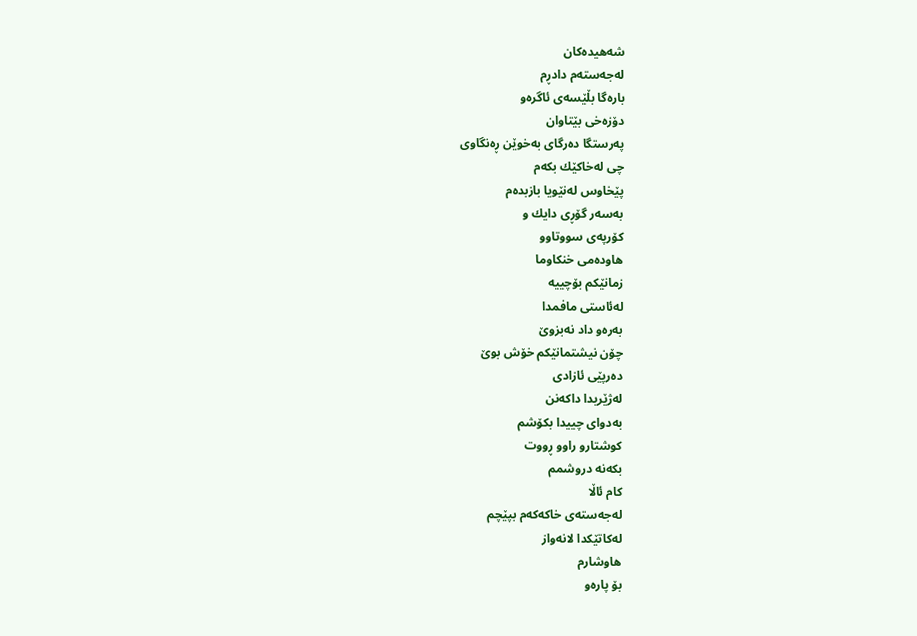شه‌هیده‌كان
له‌جه‌سته‌م دادڕم
باره‌گا بڵێسه‌ی ئاگره‌و
دۆزه‌خی بێتاوان
په‌رستگا ده‌رگای به‌خوێن ڕه‌نگاوی
چی له‌خاكێك بكه‌م
پێخاوس له‌نێویا بازبده‌م
به‌سه‌ر گۆڕی دایك و
كۆرپه‌ی سووتاوو
هاوده‌می خنكاوما
زمانێكم بۆچییه‌
له‌ئاستی مافمدا
به‌ره‌و داد نه‌بزوێ‌
چۆن نیشتمانێكم خۆش بوێ‌
ده‌رپێی ئازادی
له‌ژێریدا داكه‌نن
به‌دوای چییدا بكۆشم
كوشتارو راوو ڕووت
بكه‌نه‌ دروشمم
كام ئاڵا
له‌جه‌سته‌ی خاكه‌كه‌م بپێچم
له‌كاتێكدا لانه‌واز
هاوشارم
بۆ پاره‌و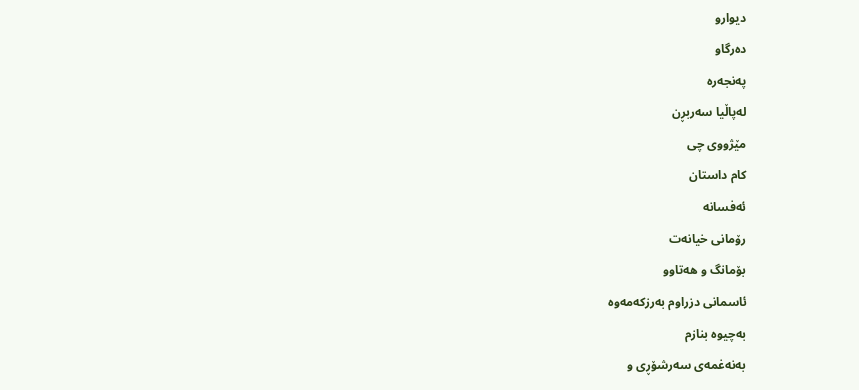دیوارو
ده‌رگاو
په‌نجه‌ره‌
له‌پاڵیا سه‌ربڕن
مێژووی چی
كام داستان
ئه‌فسانه‌
رۆمانی خیانه‌ت
بۆمانگ و هه‌تاوو
ئاسمانی دزراوم به‌رزكه‌مه‌وه‌
به‌چیوه‌ بنازم
به‌نه‌غمه‌ی سه‌رشۆڕی و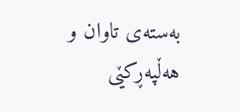به‌سته‌ی تاوان و
هه‌ڵپه‌ڕكێی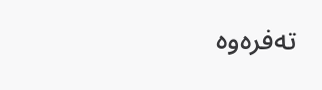ته‌فره‌وه‌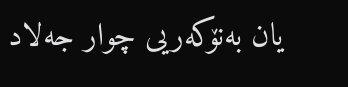یان به‌نۆكه‌ریی چوار جه‌لاد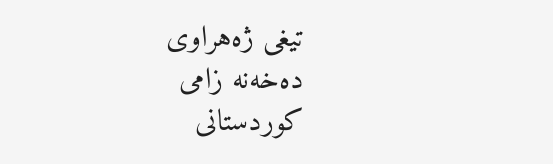تیغی ژه‌هراوی
ده‌خه‌نه‌ زامی
كوردستانی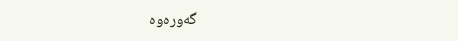گه‌وره‌وه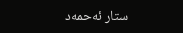ستار ئەحمەد